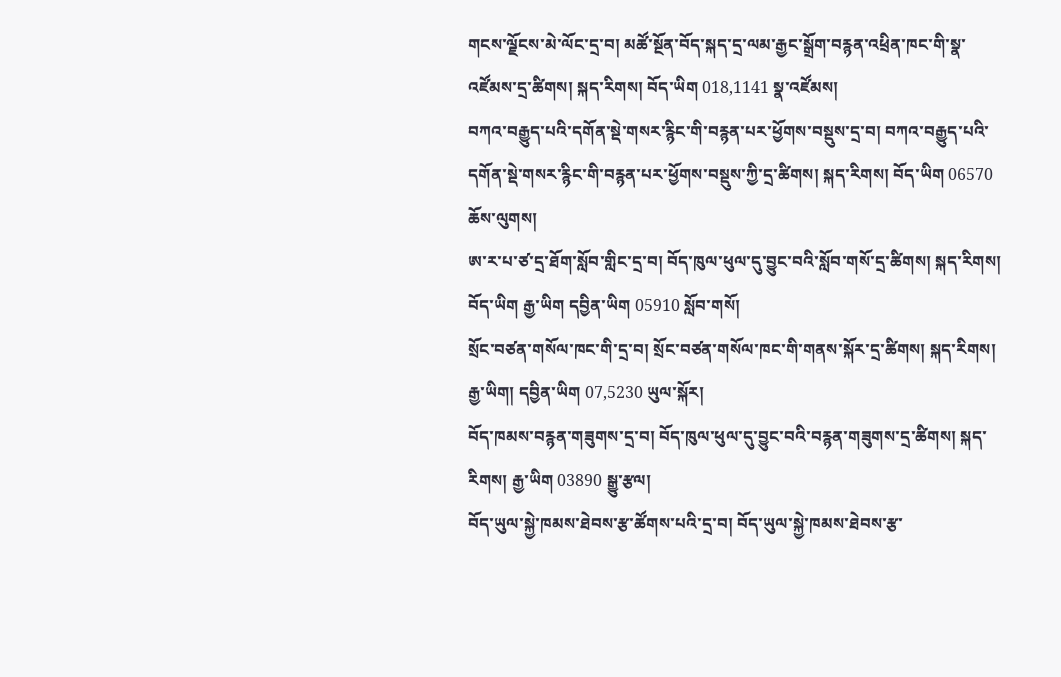གངས་ལྗོངས་མེ་ལོང་དྲ་བ། མཚོ་སྔོན་བོད་སྐད་དྲ་ལམ་རྒྱང་སྒྲོག་བརྙན་འཕྲིན་ཁང་གི་སྣ་འཛོམས་དྲ་ཚིགས། སྐད་རིགས། བོད་ཡིག 018,1141 སྣ་འཛོམས།
བཀའ་བརྒྱུད་པའི་དགོན་སྡེ་གསར་རྙིང་གི་བརྙན་པར་ཕྱོགས་བསྡུས་དྲ་བ། བཀའ་བརྒྱུད་པའི་དགོན་སྡེ་གསར་རྙིང་གི་བརྙན་པར་ཕྱོགས་བསྡུས་ཀྱི་དྲ་ཚིགས། སྐད་རིགས། བོད་ཡིག 06570 ཆོས་ལུགས།
ཨ་ར་པ་ཙ་དྲ་ཐོག་སློབ་གླིང་དྲ་བ། བོད་ཁུལ་ཕུལ་དུ་བྱུང་བའི་སློབ་གསོ་དྲ་ཚིགས། སྐད་རིགས། བོད་ཡིག རྒྱ་ཡིག དབྱིན་ཡིག 05910 སློབ་གསོ།
སྲོང་བཙན་གསོལ་ཁང་གི་དྲ་བ། སྲོང་བཙན་གསོལ་ཁང་གི་གནས་སྐོར་དྲ་ཚིགས། སྐད་རིགས། རྒྱ་ཡིག། དབྱིན་ཡིག 07,5230 ཡུལ་སྐོར།
བོད་ཁམས་བརྙན་གཟུགས་དྲ་བ། བོད་ཁུལ་ཕུལ་དུ་བྱུང་བའི་བརྙན་གཟུགས་དྲ་ཚིགས། སྐད་རིགས། རྒྱ་ཡིག 03890 སྒྱུ་རྩལ།
བོད་ཡུལ་སྐྱེ་ཁམས་ཐེབས་རྩ་ཚོགས་པའི་དྲ་བ། བོད་ཡུལ་སྐྱེ་ཁམས་ཐེབས་རྩ་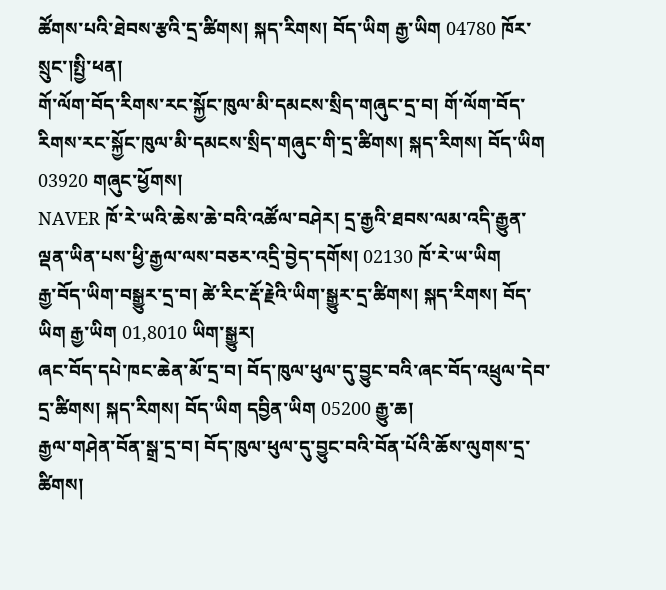ཚོགས་པའི་ཐེབས་རྩའི་དྲ་ཚིགས། སྐད་རིགས། བོད་ཡིག རྒྱ་ཡིག 04780 ཁོར་སྲུང་།སྤྱི་ཕན།
གོ་ལོག་བོད་རིགས་རང་སྐྱོང་ཁུལ་མི་དམངས་སྲིད་གཞུང་དྲ་བ། གོ་ལོག་བོད་རིགས་རང་སྐྱོང་ཁུལ་མི་དམངས་སྲིད་གཞུང་གི་དྲ་ཚིགས། སྐད་རིགས། བོད་ཡིག 03920 གཞུང་ཕྱོགས།
NAVER ཁོ་རེ་ཡའི་ཆེས་ཆེ་བའི་འཚོལ་བཤེར། དྲ་རྒྱའི་ཐབས་ལམ་འདི་རྒྱུན་ལྡན་ཡིན་པས་ཕྱི་རྒྱལ་ལས་བཅར་འདྲི་བྱེད་དགོས། 02130 ཁོ་རེ་ཡ་ཡིག
རྒྱ་བོད་ཡིག་བསྒྱུར་དྲ་བ། ཚེ་རིང་རྡོ་རྗེའི་ཡིག་སྒྱུར་དྲ་ཚིགས། སྐད་རིགས། བོད་ཡིག རྒྱ་ཡིག 01,8010 ཡིག་སྒྱུར།
ཞང་བོད་དཔེ་ཁང་ཆེན་མོ་དྲ་བ། བོད་ཁུལ་ཕུལ་དུ་བྱུང་བའི་ཞང་བོད་འཕྲུལ་དེབ་དྲ་ཚིགས། སྐད་རིགས། བོད་ཡིག དབྱིན་ཡིག 05200 རྒྱུ་ཆ།
རྒྱལ་གཤེན་བོན་སྒྲ་དྲ་བ། བོད་ཁུལ་ཕུལ་དུ་བྱུང་བའི་བོན་པོའི་ཆོས་ལུགས་དྲ་ཚིགས།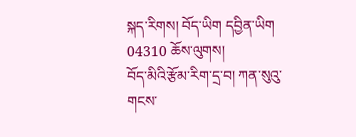སྐད་རིགས། བོད་ཡིག དབྱིན་ཡིག 04310 ཆོས་ལུགས།
བོད་མིའི་རྩོམ་རིག་དྲ་བ། ཀན་སུའུ་གངས་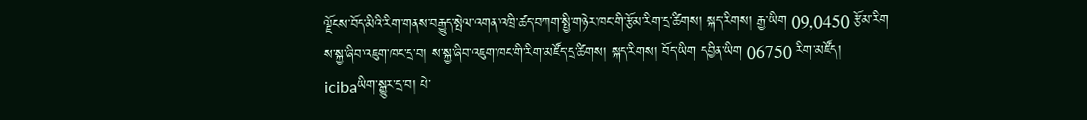ལྗོངས་བོད་མིའི་རིག་གནས་བརྒྱུད་སྤེལ་འགན་འཁྲི་ཚད་བཀག་སྤྱི་གཉེར་ཁང་གི་རྩོམ་རིག་དྲ་ཚིགས། སྐད་རིགས། རྒྱ་ཡིག 09,0450 རྩོམ་རིག
ས་སྐྱ་ཞིབ་འཇུག་ཁང་དྲ་བ། ས་སྐྱ་ཞིབ་འཇུག་ཁང་གི་རིག་མཛོད་དྲ་ཚིགས། སྐད་རིགས། བོད་ཡིག དབྱིན་ཡིག 06750 རིག་མཛོད།
icibaཡིག་སྒྱུར་དྲ་བ། པེ་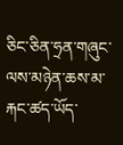ཅིང་ཅིན་ཧྲན་གཞུང་ལས་མཉེན་ཆས་མ་རྐང་ཚད་ཡོད་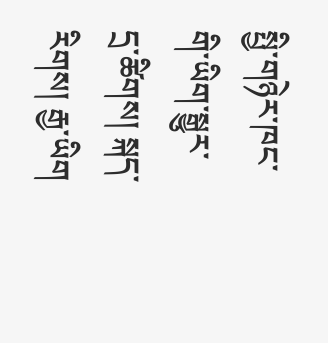སྤྱི་གཉེར་ཁང་གི་ཡིག་སྒྱུར་དྲ་ཚིགས། སྐད་རིགས། རྒྱ་ཡིག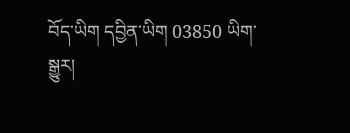བོད་ཡིག དབྱིན་ཡིག 03850 ཡིག་སྒྱུར།